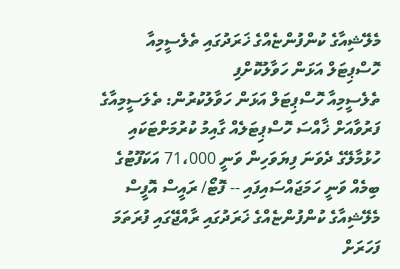މެލޭޝިއާގެ ކުންފުންޏެއްގެ ޚަރަދުގައި ތެލެސީމިއާ ހޮސްޕިޓަލް އަޅަން ހަވާލުކޮށްފި
ތެލެސީމިއާ ހޮސްޕިޓަލް އަޅަން ހަވާލުކުރުން: ތެލަސީމިއާގެ ފަރުވާއަށް ޚާއްސަ ހޮސްޕިޓަލެއް ގާއިމު ކުރުމަށްޓަކައި ހުޅުމާލޭގެ ދެވަނަ ފިޔަވަހިން ވަނީ 71،000 އަކަފޫޓުގެ ބިމެއް ވަނީ ހަމަޖައްސައިފައި -- ފޮޓޯ/ ރައީސް އޮފީސް
މެލޭޝިއާގެ ކުންފުންޏެއްގެ ޚަރަދުގައި ރާއްޖޭގައި ފުރަތަމަ ފަހަރަށް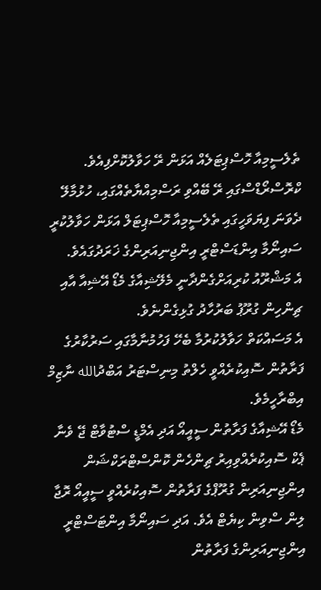ތެލެސީމިއާ ހޮސްޕިޓަލެއް އަޅަން ރޭ ހަވާލުކޮށްފިއެވެ.
ކްރޮސްރޯޑްސްގައި ރޭ ބޭއްވި ރަސްމިއްޔާތެއްގައި، ހުޅުމާލޭ ދެވަނަ ފިޔަވަހީގައި ތެލެސީމިއާ ހޮސްޕިޓަލް އަޅަން ހަވާލުކުރީ ސައިނޯމާ އިންޑަސްޓްރީ އިންޖިނިއަރިންގެ ޚަރަދުގައެވެ.
އެ މަޝްރޫއު ކުރިއަށްގެންދާނީ މެލޭޝިއާގެ މެޑޯ އޭޝިއާ އާއި ޗިންހިން ގުރޫޕު ބަރުހާދު ގުޅިގެންނެވެ.
އެ މަސައްކަތް ހަވާލުކުރުމާ ބެހޭ ފަހުމުނާމާގައި ސަރުކާރުގެ ފަރާތުން ސޮއިކުރެއްވީ ހެލްތު މިނިސްޓަރު އަބްދުالله ނާޒިމް އިބްރާހީމެވެ.
މެޑޯ އޭޝިއާގެ ފަރާތުން ސީއީއޯ އަދި އެމްޑީ ސްޓުވާޓް ޖޭ ވެނާ ޕެކް ސޮއިކުރެއްވިއިރު ޗިންހެން ކޮންސްޓްރަކްޝަން އިންޖިނިއަރިން ގުރޫޕްގެ ފަރާތުން ސޮއިކުރެއްވީ ސީއީއޯ ރޮޖާ ލިން ސްވިން ކިޔެޓް އެވެ. އަދި ސައިނޯމާ އިންޓަސްޓްރީ އިންޖިނިއަރިންގެ ފަރާތުން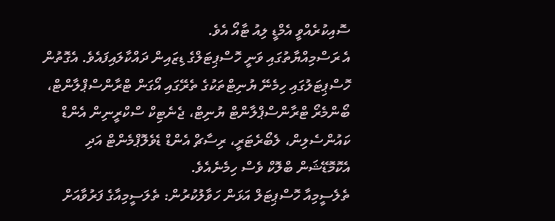ސޮއިކުރެއްވީ އެމްޑީ ލިއު ޓާއޯ އެވެ.
އެ ރަސްމިއްޔާތުގައި ވަނީ ހޮސްޕިޓަލްގެ ޑިޒައިން ދައްކާލައިފައެވެ. އެގޮތުން ހޮސްޕިޓަލުގައި ހިމެނޭ ޔުނިޓްތަކުގެ ތެރޭގައި އޯގަން ޓްރާންސްޕްލާންޓް، ބޯންމެރޯ ޓްރާންސްޕްލާންޓް ޔުނިޓް، ޖެނެޓިކް ސްކްރީނިން އެންޑް ކައުންސެލިން، ލެބޯރެޓަރީ، ރިސާޗް އެންޑް ޑެވެލޮޕްމެންޓް އަދި އެކޮމޮޑޭޝަން ބްލޮކް ވެސް ހިމެނެއެވެ.
ތެލެސީމިއާ ހޮސްޕިޓަލް އަޅަން ހަވާލުކުރުން: ތެލަސީމިއާގެ ފަރުވާއަށް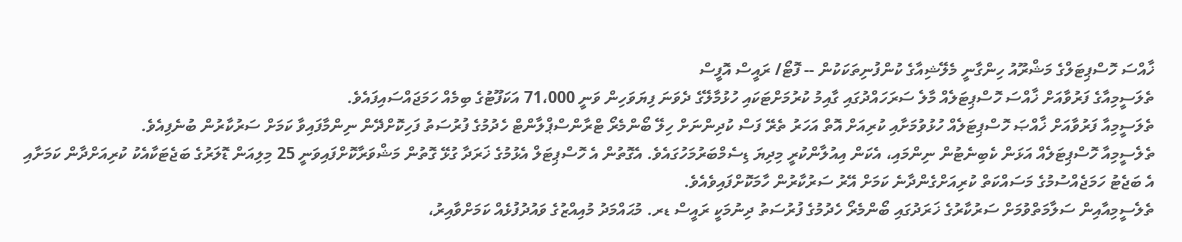ޚާއްސަ ހޮސްޕިޓަލްގެ މަޝްރޫއު ހިންގާނީ މެލޭޝިއާގެ ކުންފުނިތަކަކުން -- ފޮޓޯ/ ރައީސް އޮފީސް
ތެލަސީމިއާގެ ފަރުވާއަށް ޚާއްސަ ހޮސްޕިޓަލެއް މާލެ ސަރަހައްދުގައި ގާއިމު ކުރުމަށްޓަކައި ހުޅުމާލޭގެ ދެވަނަ ފިޔަވަހިން ވަނީ 71،000 އަކަފޫޓުގެ ބިމެއް ހަމަޖައްސައިފައެވެ.
ތެލަސީމިއާ ފަރުވާއަށް ޚާއްޞަ ހޮސްޕިޓަލެއް ހުޅުވުމަށާއި ކުރިއަށް އޮތް އަހަރު ތެރޭ ފަސް ކުދިންނަށް ހިލޭ ބޯންމެރޯ ޓްރާންސްޕްލާންޓް ހެދުމުގެ ފުރުސަތު ފަހިކޮށްދޭން ނިންމާފައިވާ ކަމަށް ސަރުކާރުން ބުނެފިއެވެ.
ތެލެސީމިއާ ހޮސްޕިޓަލެއް އަޅަން ކެބިނެޓުން ނިންމައި، އެކަން އިއުލާންކުރީ މިދިޔަ ޑިސެމްބަރުމަހުގައެވެ. އެގޮތުން އެ ހޮސްޕިޓަލް އެޅުމުގެ ޚަރަދާ ގުޅޭ ގޮތުން މަޝްވަރާކޮށްފައިވަނީ 25 މިލިއަން ޑޮލަރުގެ ބަޖެޓަކާއެކު ކުރިއަށްދާން ކަމަށާއި އެ ބަޖެޓު ހަމަޖެއްސުމުގެ މަސައްކަތް ކުރިއަށްގެންދާނެ ކަމަށް އޭރު ސަރުކާރުން ހާމަކޮށްފައިވެއެވެ.
ތެލެސީމިއާއިން ސަލާމަތްވުމަށް ސަރުކާރުގެ ޚަރަދުގައި ބޯންމެރޯ ހެދުމުގެ ފުރުސަތު ދިނުމަކީ ރައީސް ޑރ. މުޙައްމަދު މުއިއްޒުގެ ވައުދުފުޅެއް ކަމަށްވާއިރު،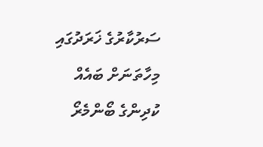ސަރުކާރުގެ ޚަރަދުގައި މިހާތަނަށް ބައެއް ކުދިންގެ ބޯންމެރޯ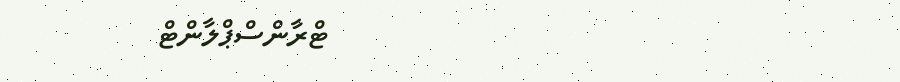ޓްރާންސްޕްލާންޓް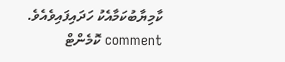ކާމިޔާބުކަމާއެކު ހަދައިފައިވެއެވެ.
comment ކޮމެންޓް